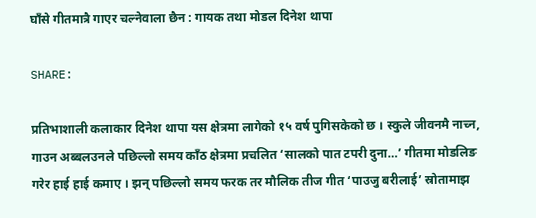घाँसे गीतमात्रै गाएर चल्नेवाला छैन : गायक तथा मोडल दिनेश थापा

SHARE:

प्रतिभाशाली कलाकार दिनेश थापा यस क्षेत्रमा लागेको १५ वर्ष पुगिसकेको छ । स्कुले जीवनमै नाच्न, गाउन अब्बलउनले पछिल्लो समय काँठ क्षेत्रमा प्रचलित ‘सालको पात टपरी दुना…’ गीतमा मोडलिङ गरेर हाई हाई कमाए । झन् पछिल्लो समय फरक तर मौलिक तीज गीत ‘पाउजु बरीलाई’ स्रोतामाझ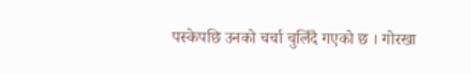पस्केपछि उनको चर्चा चुलिँदै गएको छ । गोरखा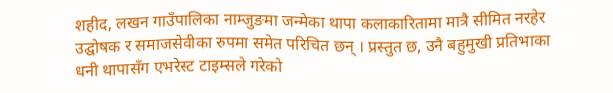शहीद, लखन गाउँपालिका नाम्जुङमा जन्मेका थापा कलाकारितामा मात्रै सीमित नरहेर उद्घोषक र समाजसेवीका रुपमा समेत परिचित छन् । प्रस्तुत छ, उनै बहुमुखी प्रतिभाका धनी थापासँग एभरेस्ट टाइम्सले गरेको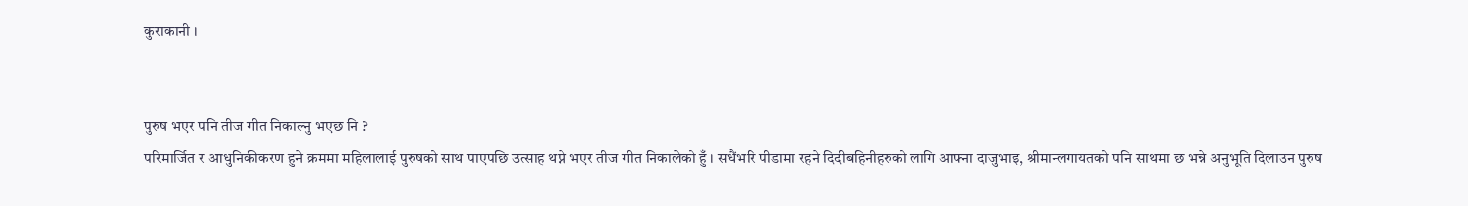कुराकानी ।


पुरुष भएर पनि तीज गीत निकाल्नु भएछ नि ?
परिमार्जित र आधुनिकीकरण हुने क्रममा महिलालाई पुरुषको साथ पाएपछि उत्साह थप्ने भएर तीज गीत निकालेको हुँ । सधैंभरि पीडामा रहने दिदीबहिनीहरुको लागि आफ्ना दाजुभाइ, श्रीमान्लगायतको पनि साथमा छ भन्ने अनुभूति दिलाउन पुरुष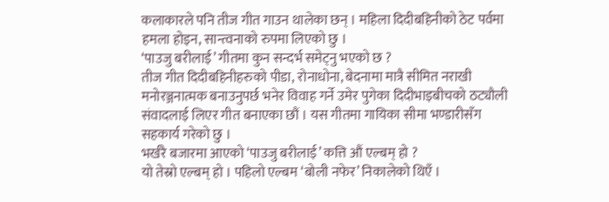कलाकारले पनि तीज गीत गाउन थालेका छन् । महिला दिदीबहिनीको ठेट पर्वमा हमला होइन, सान्त्वनाको रुपमा लिएको छु ।
‘पाउजु बरीलाई’ गीतमा कुन सन्दर्भ समेट्नु भएको छ ?
तीज गीत दिदीबहिनीहरुको पीडा, रोनाधोना, बेदनामा मात्रै सीमित नराखी मनोरञ्जनात्मक बनाउनुपर्छ भनेर विवाह गर्ने उमेर पुगेका दिदीभाइबीचको ठट्यौली संवादलाई लिएर गीत बनाएका छौं । यस गीतमा गायिका सीमा भण्डारीसँग सहकार्य गरेको छु ।
भर्खरै बजारमा आएको ‘पाउजु बरीलाई’ कत्ति औं एल्बम् हो ?
यो तेस्रो एल्बम् हो । पहिलो एल्बम ‘बोली नफेर’ निकालेको थिएँ ।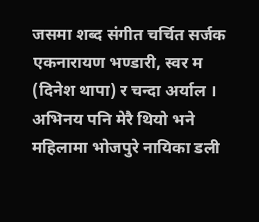जसमा शब्द संगीत चर्चित सर्जक एकनारायण भण्डारी, स्वर म (दिनेश थापा) र चन्दा अर्याल । अभिनय पनि मेरै थियो भने महिलामा भोजपुरे नायिका डली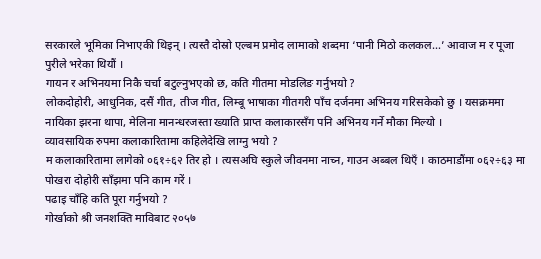सरकारले भूमिका निभाएकी थिइन् । त्यस्तै दोस्रो एल्बम प्रमोद लामाको शब्दमा ‘पानी मिठो कलकल…’ आवाज म र पूजा पुरीले भरेका थियौं ।
गायन र अभिनयमा निकै चर्चा बटुल्नुभएको छ, कति गीतमा मोडलिङ गर्नुभयो ?
लोकदोहोरी, आधुनिक, दसैं गीत, तीज गीत, लिम्बू भाषाका गीतगरी पाँच दर्जनमा अभिनय गरिसकेको छु । यसक्रममा नायिका झरना थापा, मेलिना मानन्धरजस्ता ख्याति प्राप्त कलाकारसँग पनि अभिनय गर्ने मौका मिल्यो ।
व्यावसायिक रुपमा कलाकारितामा कहिलेदेखि लाग्नु भयो ?
म कलाकारितामा लागेको ०६१÷६२ तिर हो । त्यसअघि स्कुले जीवनमा नाच्न, गाउन अब्बल थिएँ । काठमाडौंमा ०६२÷६३ मा पोखरा दोहोरी साँझमा पनि काम गरें ।
पढाइ चाँहि कति पूरा गर्नुभयो ?
गोर्खाको श्री जनशक्ति माविबाट २०५७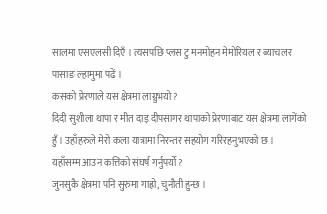सालमा एसएलसी दिएँ । त्यसपछि प्लस टु मनमोहन मेमोरियल र ब्याचलर पासाङ ल्हामुमा पढें ।
कसको प्रेरणाले यस क्षेत्रमा लाग्नुभयो ?
दिदी सुशीला थापा र मीत दाइ दीपसागर थापाको प्रेरणाबाट यस क्षेत्रमा लागेंको हुँ । उहाँहरुले मेरो कला यात्रामा निरन्तर सहयोग गरिरहनुभएको छ ।
यहाँसम्म आउन कत्तिको संघर्ष गर्नुपर्यो‍ ?
जुनसुकै क्षेत्रमा पनि सुरुमा गाह्रो, चुनौती हुन्छ ।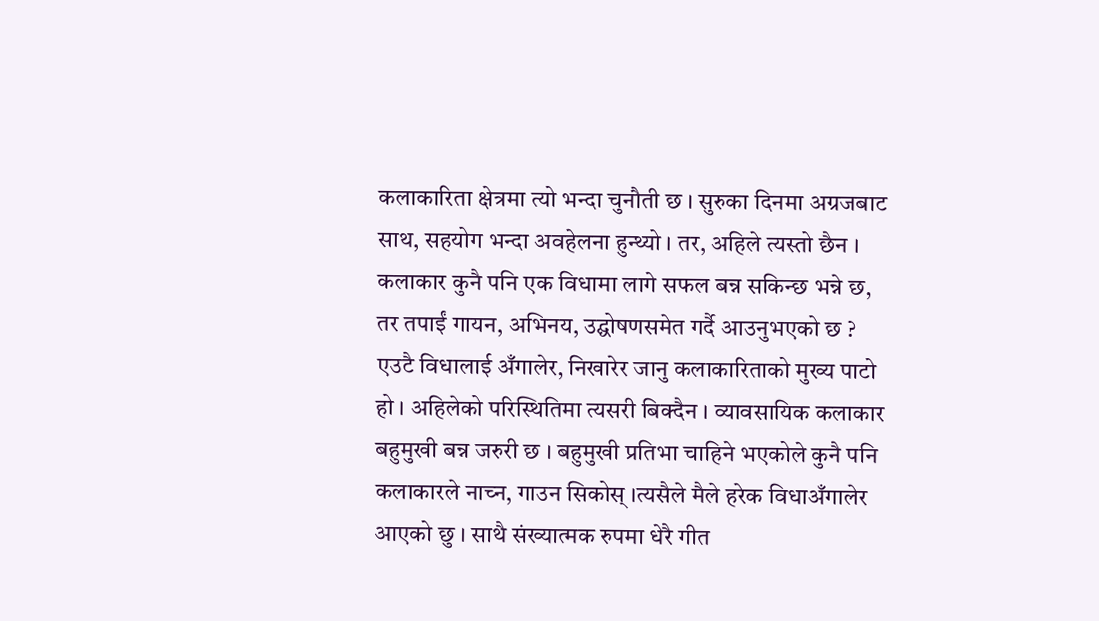कलाकारिता क्षेत्रमा त्यो भन्दा चुनौती छ । सुरुका दिनमा अग्रजबाट साथ, सहयोग भन्दा अवहेलना हुन्थ्यो । तर, अहिले त्यस्तो छैन ।
कलाकार कुनै पनि एक विधामा लागे सफल बन्न सकिन्छ भन्ने छ, तर तपाईं गायन, अभिनय, उद्घोषणसमेत गर्दै आउनुभएको छ ?
एउटै विधालाई अँगालेर, निखारेर जानु कलाकारिताको मुख्य पाटो हो । अहिलेको परिस्थितिमा त्यसरी बिक्दैन । व्यावसायिक कलाकार बहुमुखी बन्न जरुरी छ । बहुमुखी प्रतिभा चाहिने भएकोले कुनै पनि कलाकारले नाच्न, गाउन सिकोस् ।त्यसैले मैले हरेक विधाअँगालेर आएको छु । साथै संख्यात्मक रुपमा धेरै गीत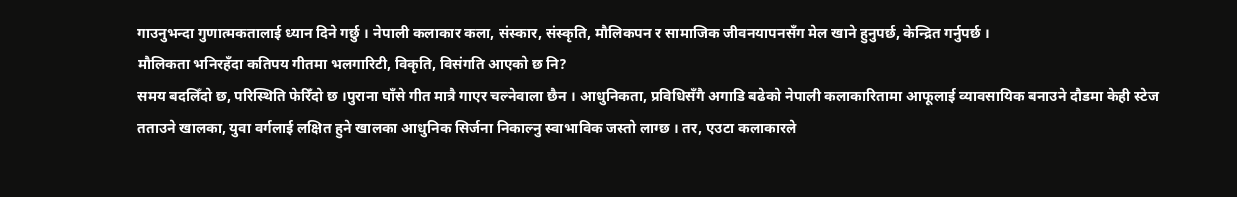गाउनुभन्दा गुणात्मकतालाई ध्यान दिने गर्छु । नेपाली कलाकार कला, संस्कार, संस्कृति, मौलिकपन र सामाजिक जीवनयापनसँग मेल खाने हुनुपर्छ, केन्द्रित गर्नुपर्छ ।
मौलिकता भनिरहँदा कतिपय गीतमा भलगारिटी, विकृति, विसंगति आएको छ नि?
समय बदलिँदो छ, परिस्थिति फेरिँदो छ ।पुराना घाँसे गीत मात्रै गाएर चल्नेवाला छैन । आधुनिकता, प्रविधिसँगै अगाडि बढेको नेपाली कलाकारितामा आफूलाई व्यावसायिक बनाउने दौडमा केही स्टेज तताउने खालका, युवा वर्गलाई लक्षित हुने खालका आधुनिक सिर्जना निकाल्नु स्वाभाविक जस्तो लाग्छ । तर, एउटा कलाकारले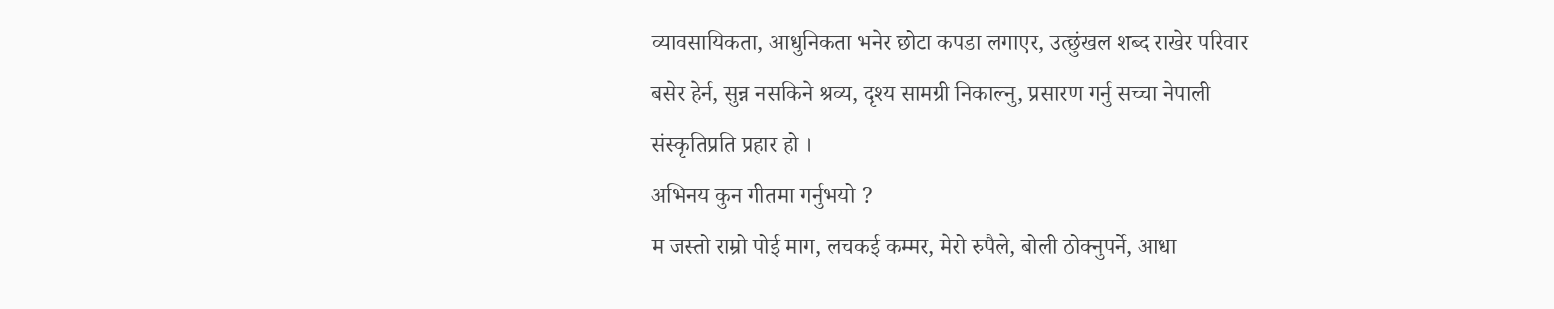व्यावसायिकता, आधुनिकता भनेर छोटा कपडा लगाएर, उत्छुंखल शब्द राखेर परिवार बसेर हेर्न, सुन्न नसकिने श्रव्य, दृश्य सामग्री निकाल्नु, प्रसारण गर्नु सच्चा नेपाली संस्कृतिप्रति प्रहार हो ।
अभिनय कुन गीतमा गर्नुभयो ?
म जस्तो राम्रो पोई माग, लचकई कम्मर, मेरो रुपैले, बोली ठोक्नुपर्ने, आधा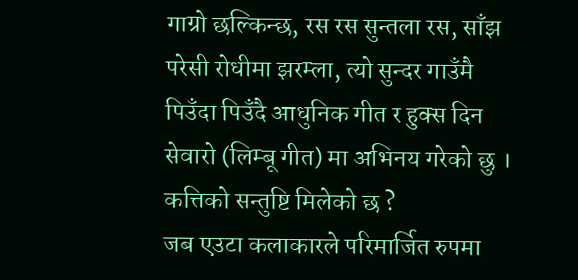गाग्रो छल्किन्छ, रस रस सुन्तला रस, साँझ परेसी रोधीमा झरम्ला, त्यो सुन्दर गाउँमै पिउँदा पिउँदै आधुनिक गीत र हुक्स दिन सेवारो (लिम्बू गीत) मा अभिनय गरेको छु ।
कत्तिको सन्तुष्टि मिलेको छ ?
जब एउटा कलाकारले परिमार्जित रुपमा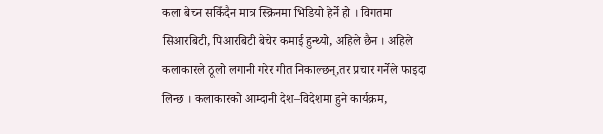कला बेच्न सकिँदैन मात्र स्क्रिनमा भिडियो हेर्ने हो । विगतमा सिआरबिटी, पिआरबिटी बेचेर कमाई हुन्थ्यो, अहिले छैन । अहिले कलाकारले ठूलो लगानी गरेर गीत निकाल्छन्,तर प्रचार गर्नेले फाइदा लिन्छ । कलाकारको आम्दानी देश–विदेशमा हुने कार्यक्रम,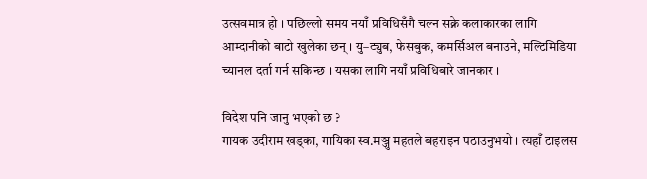उत्सवमात्र हो । पछिल्लो समय नयाँ प्रविधिसँगै चल्न सक्ने कलाकारका लागि आम्दानीको बाटो खुलेका छन् । यु–ट्युब, फेसबुक, कमर्सिअल बनाउने, मल्टिमिडिया च्यानल दर्ता गर्न सकिन्छ । यसका लागि नयाँ प्रविधिबारे जानकार ।

विदेश पनि जानु भएको छ ?
गायक उदीराम खड्का, गायिका स्व.मञ्जु महतले बहराइन पठाउनुभयो । त्यहाँ टाइलस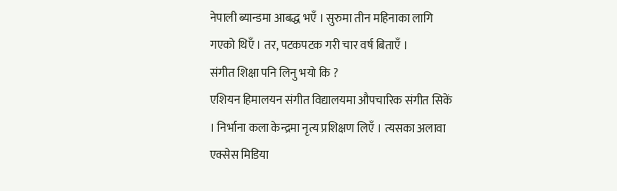नेपाली ब्यान्डमा आबद्ध भएँ । सुरुमा तीन महिनाका लागि गएको थिएँ । तर, पटकपटक गरी चार वर्ष बिताएँ ।
संगीत शिक्षा पनि लिनु भयो कि ?
एशियन हिमालयन संगीत विद्यालयमा औपचारिक संगीत सिकें । निर्भाना कला केन्द्रमा नृत्य प्रशिक्षण लिएँ । त्यसका अलावा एक्सेस मिडिया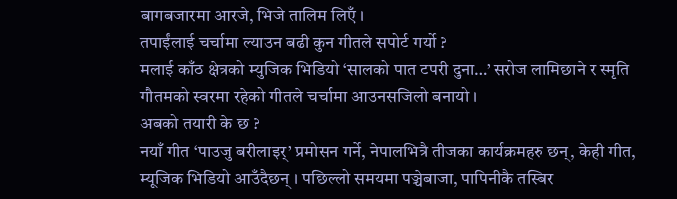बागबजारमा आरजे, भिजे तालिम लिएँ ।
तपाईंलाई चर्चामा ल्याउन बढी कुन गीतले सपोर्ट गर्यो‍ ?
मलाई काँठ क्षेत्रको म्युजिक भिडियो ‘सालको पात टपरी दुना…’ सरोज लामिछाने र स्मृति गौतमको स्वरमा रहेको गीतले चर्चामा आउनसजिलो बनायो ।
अबको तयारी के छ ?
नयाँ गीत ‘पाउजु बरीलाइर्’ प्रमोसन गर्ने, नेपालभित्रै तीजका कार्यक्रमहरु छन्, केही गीत, म्यूजिक भिडियो आउँदैछन् । पछिल्लो समयमा पञ्चेबाजा, पापिनीकै तस्बिर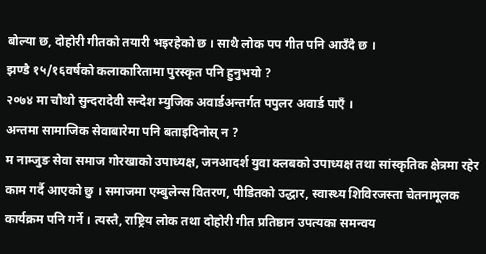बोल्या छ, दोहोरी गीतको तयारी भइरहेको छ । साथै लोक पप गीत पनि आउँदै छ ।
झण्डै १५/१६वर्षको कलाकारितामा पुरस्कृत पनि हुनुभयो ?
२०७४ मा चौथो सुन्दरादेवी सन्देश म्युजिक अवार्डअन्तर्गत पपुलर अवार्ड पाएँ ।
अन्तमा सामाजिक सेवाबारेमा पनि बताइदिनोस् न ?
म नाम्जुङ सेवा समाज गोरखाको उपाध्यक्ष, जनआदर्श युवा क्लबको उपाध्यक्ष तथा सांस्कृतिक क्षेत्रमा रहेर काम गर्दै आएको छु । समाजमा एम्बुलेन्स वितरण, पीडितको उद्धार, स्वास्थ्य शिविरजस्ता चेतनामूलक कार्यक्रम पनि गर्ने । त्यस्तै, राष्ट्रिय लोक तथा दोहोरी गीत प्रतिष्ठान उपत्यका समन्वय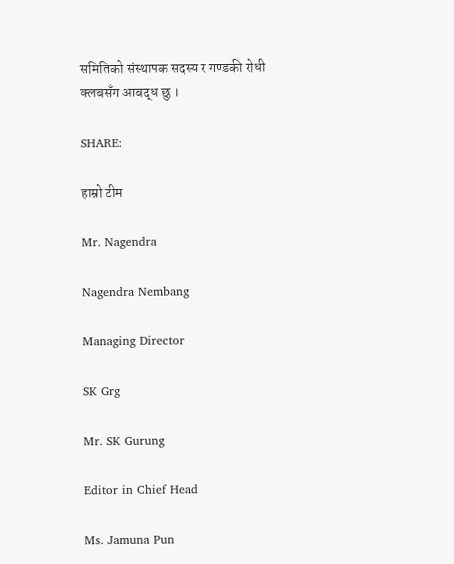समितिको संस्थापक सदस्य र गण्डकी रोधी क्लबसँग आबद्ध छु ।

SHARE:

हाम्रो टीम

Mr. Nagendra

Nagendra Nembang

Managing Director

SK Grg

Mr. SK Gurung

Editor in Chief Head

Ms. Jamuna Pun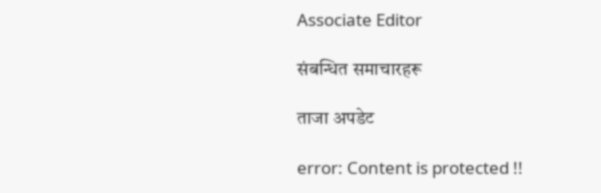Associate Editor

संबन्धित समाचारहरू

ताजा अपडेट

error: Content is protected !!